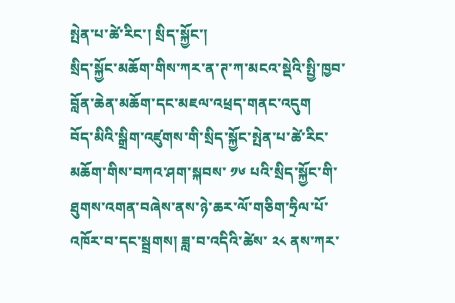སྤེན་པ་ཚེ་རིང་། སྲིད་སྐྱོང་།
སྲིད་སྐྱོང་མཆོག་གིས་ཀར་ན་ཊ་ཀ་མངའ་སྡེའི་སྤྱི་ཁྱབ་བློན་ཆེན་མཆོག་དང་མཇལ་འཕྲད་གནང་འདུག
བོད་མིའི་སྒྲིག་འཛུགས་གི་སྲིད་སྐྱོང་སྤེན་པ་ཚེ་རིང་མཆོག་གིས་བཀའ་ཤག་སྐབས་ ༡༦ པའི་སྲིད་སྐྱོང་གི་ཐུགས་འགན་བཞེས་ནས་ཉེ་ཆར་ལོ་གཅིག་ཧྲིལ་པོ་འཁོར་བ་དང་སྦྲགས། ཟླ་བ་འདིའི་ཚེས་ ༢༨ ནས་ཀར་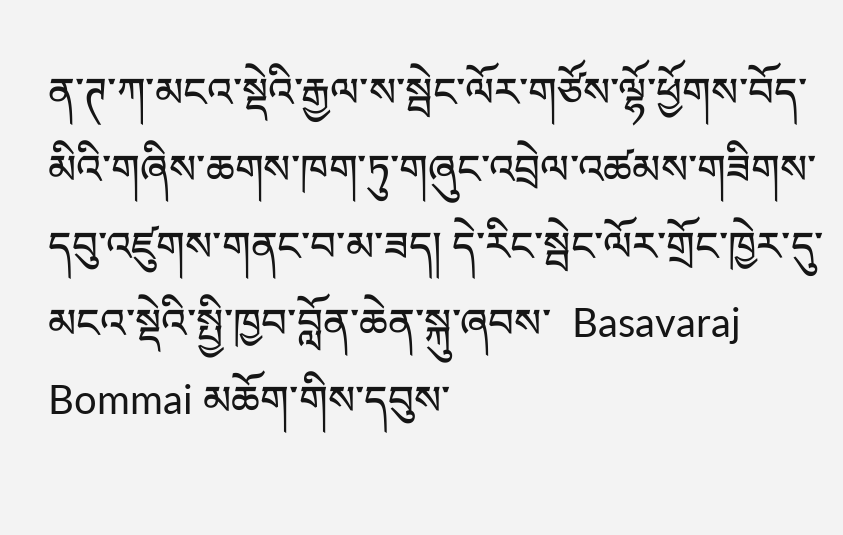ན་ཊ་ཀ་མངའ་སྡེའི་རྒྱལ་ས་སྦེང་ལོར་གཙོས་ལྷོ་ཕྱོགས་བོད་མིའི་གཞིས་ཆགས་ཁག་ཏུ་གཞུང་འབྲེལ་འཚམས་གཟིགས་དབུ་འཛུགས་གནང་བ་མ་ཟད། དེ་རིང་སྦེང་ལོར་གྲོང་ཁྱེར་དུ་མངའ་སྡེའི་སྤྱི་ཁྱབ་བློན་ཆེན་སྐུ་ཞབས་  Basavaraj Bommai མཆོག་གིས་དབུས་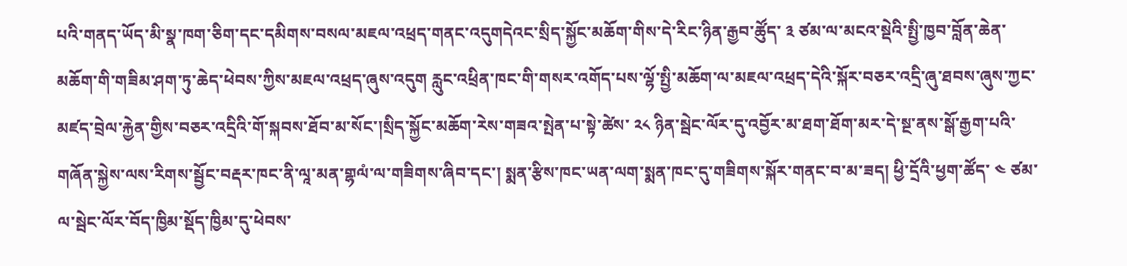པའི་གནད་ཡོད་མི་སྣ་ཁག་ཅིག་དང་དམིགས་བསལ་མཇལ་འཕྲད་གནང་འདུགདེའང་སྲིད་སྐྱོང་མཆོག་གིས་དེ་རིང་ཉིན་རྒྱབ་ཚོུད་ ༣ ཙམ་ལ་མངའ་སྡེའི་སྤྱི་ཁྱབ་བློན་ཆེན་མཆོག་གི་གཟིམ་ཤག་ཏུ་ཆེད་ཕེབས་ཀྱིས་མཇལ་འཕྲད་ཞུས་འདུག རླུང་འཕྲིན་ཁང་གི་གསར་འགོད་པས་ལྷོ་སྤྱི་མཆོག་ལ་མཇལ་འཕྲད་དེའི་སྐོར་བཅར་འདྲི་ཞུ་ཐབས་ཞུས་ཀྱང་མཛད་བྲེལ་རྐྱེན་གྱིས་བཅར་འདྲིའི་གོ་སྐབས་ཐོབ་མ་སོང་།སྲིད་སྐྱོང་མཆོག་རེས་གཟའ་སྤེན་པ་སྟེ་ཚེས་ ༢༨ ཉིན་སྦེང་ལོར་དུ་འབྱོར་མ་ཐག་ཐོག་མར་དེ་སྔ་ནས་སྒོ་རྒྱག་པའི་གཞོན་སྐྱེས་ལས་རིགས་སྦྱོང་བརྡར་ཁང་ནི་ལཱ་མན་གྷལཾ་ལ་གཟིགས་ཞིབ་དང་། སྨན་རྩིས་ཁང་ཡན་ལག་སྨན་ཁང་དུ་གཟིགས་སྐོར་གནང་བ་མ་ཟད། ཕྱི་དྲོའི་ཕྱག་ཚོད་ ༤ ཙམ་ལ་སྦེང་ལོར་བོད་ཁྱིམ་སྡོད་ཁྱིམ་དུ་ཕེབས་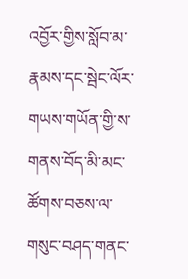འབྱོར་གྱིས་སློབ་མ་རྣམས་དང་སྦེང་ལོར་གཡས་གཡོན་གྱི་ས་གནས་བོད་མི་མང་ཚོགས་བཅས་ལ་གསུང་བཤད་གནང་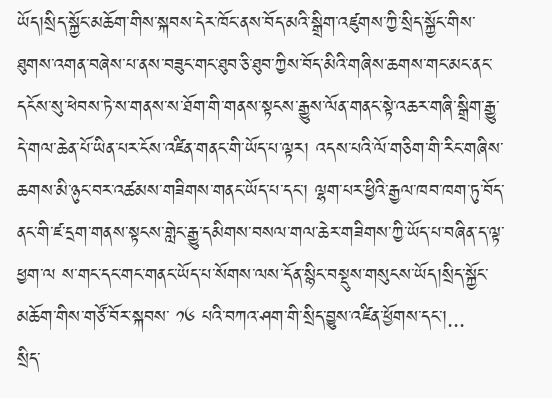ཡོད།སྲིད་སྐྱོང་མཆོག་གིས་སྐབས་དེར་ཁོང་ནས་བོད་མའི་སྒྲིག་འཛུགས་ཀྱི་སྲིད་སྐྱོང་གིས་ཐུགས་འགན་བཞེས་པ་ནས་བཟུང་གང་ཐུབ་ཅི་ཐུབ་ཀྱིས་བོད་མིའི་གཞིས་ཆགས་གང་མང་ནང་དངོས་སུ་ཕེབས་ཏེ་ས་གནས་ས་ཐོག་གི་གནས་སྟངས་རྒྱུས་ལོན་གནང་སྟེ་འཆར་གཞི་སྒྲིག་རྒྱུ་དེ་གལ་ཆེན་པོ་ཡིན་པར་ངོས་འཛིན་གནང་གི་ཡོད་པ་ལྟར། འདས་པའི་ལོ་གཅིག་གི་རིང་གཞིས་ཆགས་མི་ཉུང་བར་འཚམས་གཟིགས་གནང་ཡོད་པ་དང་། ལྷག་པར་ཕྱིའི་རྒྱལ་ཁབ་ཁག་ཏུ་བོད་ནང་གི་ཛ་དྲག་གནས་སྟངས་གླེང་རྒྱུ་དམིགས་བསལ་གལ་ཆེར་གཟིགས་ཀྱི་ཡོད་པ་བཞིན་ད་ལྟ་ཕྱག་ལ ས་གང་དང་གང་གནང་ཡོད་པ་སོགས་ལས་དོན་སྙིང་བསྡུས་གསུངས་ཡོད།སྲིད་སྐྱོང་མཆོག་གིས་གཙོ་བོར་སྐབས་ ༡༦ པའི་བཀའ་ཤག་གི་སྲིད་བྱུས་འཛིན་ཕྱོགས་དང་།...
སྲིད་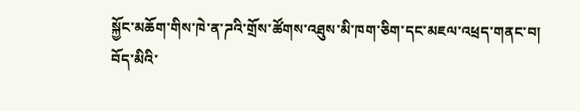སྐྱོང་མཆོག་གིས་ཁེ་ན་ཌའི་གྲོས་ཚོགས་འཐུས་མི་ཁག་ཅིག་དང་མཇལ་འཕྲད་གནང་བ།
བོད་མིའི་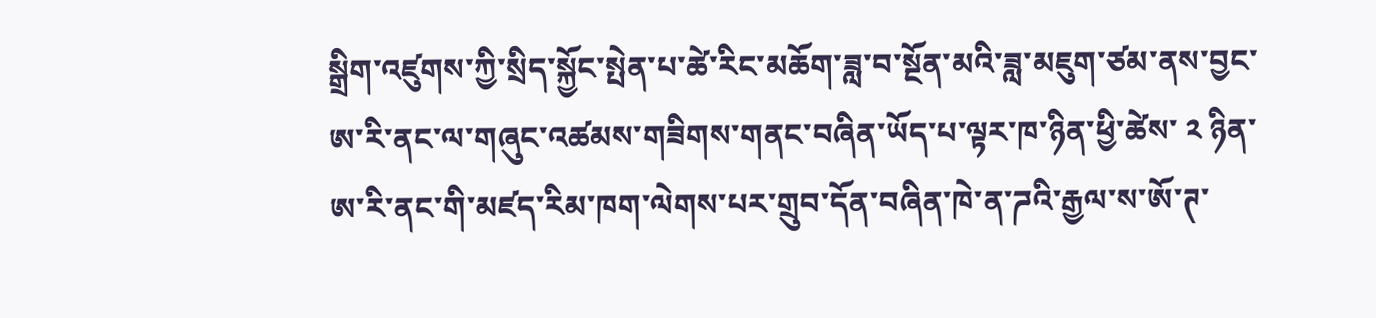སྒྲིག་འཛུགས་ཀྱི་སྲིད་སྐྱོང་སྤེན་པ་ཚེ་རིང་མཆོག་ཟླ་བ་སྔོན་མའི་ཟླ་མཇུག་ཙམ་ནས་བྱང་ཨ་རི་ནང་ལ་གཞུང་འཚམས་གཟིགས་གནང་བཞིན་ཡོད་པ་ལྟར་ཁ་ཉིན་ཕྱི་ཚེས་ ༢ ཉིན་ཨ་རི་ནང་གི་མཛད་རིམ་ཁག་ལེགས་པར་གྲུབ་དོན་བཞིན་ཁེ་ན་ཌའི་རྒྱལ་ས་ཨོ་ཊ་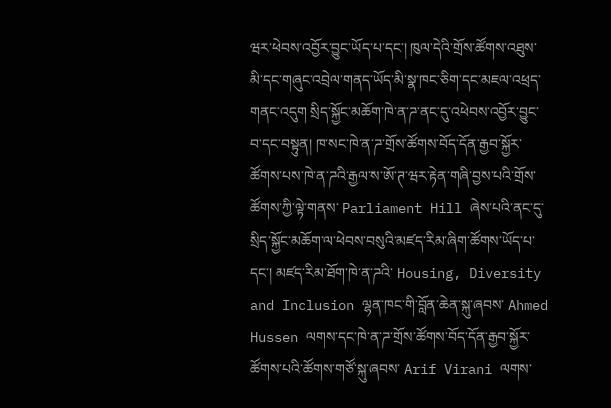ཝར་ཕེབས་འབྱོར་བྱུང་ཡོད་པ་དང་། ཁུལ་དེའི་གྲོས་ཚོགས་འཐུས་མི་དང་གཞུང་འབྲེལ་གནད་ཡོད་མི་སྣ་ཁང་ཅིག་དང་མཇལ་འཕྲད་གནང་འདུག སྲིད་སྐྱོང་མཆོག་ཁེ་ན་ཌ་ནང་དུ་འཕེབས་འབྱོར་བྱུང་བ་དང་བསྟུན། ཁ་སང་ཁེ་ན་ཌ་གྲོས་ཚོགས་བོད་དོན་རྒྱབ་སྐྱོར་ཚོགས་པས་ཁེ་ན་ཌའི་རྒྱལ་ས་ཨོ་ཊ་ཝར་རྟེན་གཞི་བྱས་པའི་གྲོས་ཚོགས་ཀྱི་ལྟེ་གནས་ Parliament Hill ཞེས་པའི་ནང་དུ་སྲིད་སྐྱོང་མཆོག་ལ་ཕེབས་བསུའི་མཛད་རིམ་ཞིག་ཚོགས་ཡོད་པ་དང་། མཛད་རིམ་ཐོག་ཁེ་ན་ཌའི་ Housing, Diversity and Inclusion ལྷན་ཁང་གི་བློན་ཆེན་སྐུ་ཞབས་ Ahmed Hussen ལགས་དང་ཁེ་ན་ཌ་གྲོས་ཚོགས་བོད་དོན་རྒྱབ་སྐྱོར་ཚོགས་པའི་ཚོགས་གཙོ་སྐུ་ཞབས་ Arif Virani ལགས་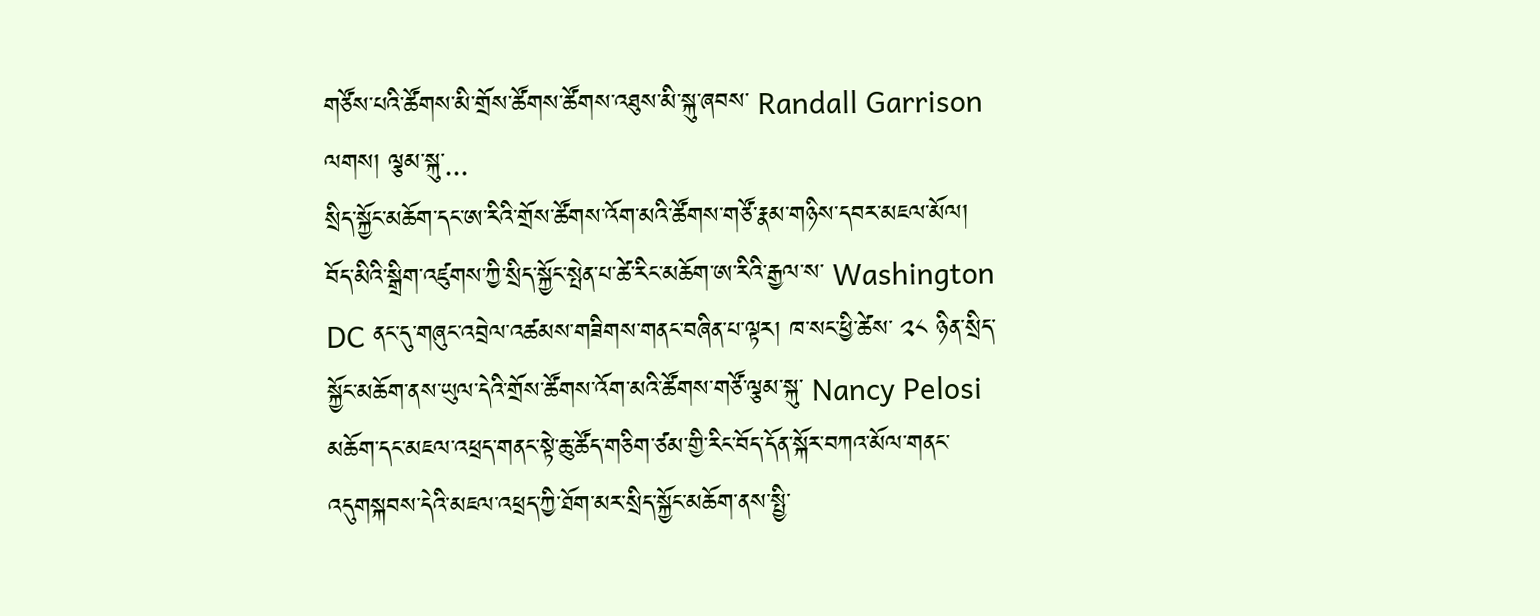གཙོས་པའི་ཚོགས་མི་གྲོས་ཚོགས་ཚོགས་འཐུས་མི་སྐུ་ཞབས་ Randall Garrison ལགས། ལྕམ་སྐུ་...
སྲིད་སྐྱོང་མཆོག་དང་ཨ་རིའི་གྲོས་ཚོགས་འོག་མའི་ཚོགས་གཙོ་རྣམ་གཉིས་དབར་མཇལ་མོལ།
བོད་མིའི་སྒྲིག་འཛུགས་ཀྱི་སྲིད་སྐྱོང་སྤེན་པ་ཚེ་རིང་མཆོག་ཨ་རིའི་རྒྱལ་ས་ Washington DC ནང་དུ་གཞུང་འབྲེལ་འཚམས་གཟིགས་གནང་བཞིན་པ་ལྟར། ཁ་སང་ཕྱི་ཚེས་ ༢༨ ཉིན་སྲིད་སྐྱོང་མཆོག་ནས་ཡུལ་དེའི་གྲོས་ཚོགས་འོག་མའི་ཚོགས་གཙོ་ལྕམ་སྐུ་ Nancy Pelosi མཆོག་དང་མཇལ་འཕྲད་གནང་སྟེ་ཆུ་ཚོད་གཅིག་ཙམ་གྱི་རིང་བོད་དོན་སྐོར་བཀའ་མོལ་གནང་འདུགསྐབས་དེའི་མཇལ་འཕྲད་ཀྱི་ཐོག་མར་སྲིད་སྐྱོང་མཆོག་ནས་སྤྱི་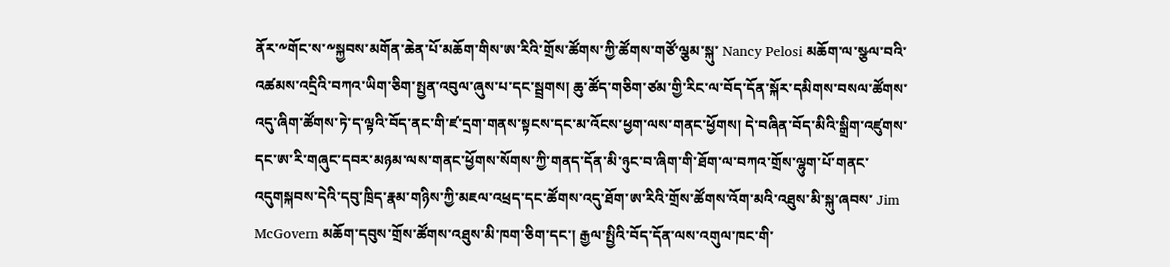ནོར་༸གོང་ས་༸སྐྱབས་མགོན་ཆེན་པོ་མཆོག་གིས་ཨ་རིའི་གྲོས་ཚོགས་ཀྱི་ཚོགས་གཙོ་ལྕམ་སྐུ་ Nancy Pelosi མཆོག་ལ་སྩལ་བའི་འཚམས་འདྲིའི་བཀའ་ཡིག་ཅིག་སྤྱན་འབུལ་ཞུས་པ་དང་སྦྲགས། ཆུ་ཚོད་གཅིག་ཙམ་གྱི་རིང་ལ་བོད་དོན་སྐོར་དམིགས་བསལ་ཚོགས་འདུ་ཞིག་ཚོགས་ཏེ་ད་ལྟའི་བོད་ནང་གི་ཛ་དྲག་གནས་སྟངས་དང་མ་འོངས་ཕྱག་ལས་གནང་ཕྱོགས། དེ་བཞིན་བོད་མིའི་སྒྲིག་འཛུགས་དང་ཨ་རི་གཞུང་དབར་མཉམ་ལས་གནང་ཕྱོགས་སོགས་ཀྱི་གནད་དོན་མི་ཉུང་བ་ཞིག་གི་ཐོག་ལ་བཀའ་གྲོས་ལྷུག་པོ་གནང་འདུགསྐབས་དེའི་དབུ་ཁྲིད་རྣམ་གཉིས་ཀྱི་མཇལ་འཕྲད་དང་ཚོགས་འདུ་ཐོག་ཨ་རིའི་གྲོས་ཚོགས་འོག་མའི་འཐུས་མི་སྐུ་ཞབས་ Jim McGovern མཆོག་དབུས་གྲོས་ཚོགས་འཐུས་མི་ཁག་ཅིག་དང་། རྒྱལ་སྤྱིའི་བོད་དོན་ལས་འགུལ་ཁང་གི་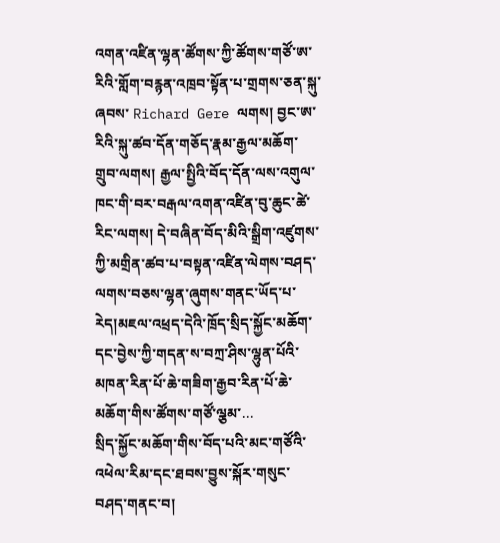འགན་འཛིན་ལྷན་ཚོགས་ཀྱི་ཚོགས་གཙོ་ཨ་རིའི་གློག་བརྙན་འཁྲབ་སྟོན་པ་གྲགས་ཅན་སྐུ་ཞབས་ Richard Gere ལགས། བྱང་ཨ་རིའི་སྐུ་ཚབ་དོན་གཅོད་རྣམ་རྒྱལ་མཆོག་གྲུབ་ལགས། རྒྱལ་སྤྱིའི་བོད་དོན་ལས་འགུལ་ཁང་གི་བར་བརྒལ་འགན་འཛིན་བུ་ཆུང་ཚེ་རིང་ལགས། དེ་བཞིན་བོད་མིའི་སྒྲིག་འཛུགས་ཀྱི་མགྲིན་ཚབ་པ་བསྟན་འཛིན་ལེགས་བཤད་ལགས་བཅས་ལྷན་ཞུགས་གནང་ཡོད་པ་རེད།མཇལ་འཕྲད་དེའི་ཁྲོད་སྲིད་སྐྱོང་མཆོག་དང་བྱེས་ཀྱི་གདན་ས་བཀྲ་ཤིས་ལྷུན་པོའི་མཁན་རིན་པོ་ཆེ་གཟིག་རྒྱབ་རིན་པོ་ཆེ་མཆོག་གིས་ཚོགས་གཙོ་ལྕམ་...
སྲིད་སྐྱོང་མཆོག་གིས་བོད་པའི་མང་གཙོའི་འཕེལ་རིམ་དང་ཐབས་བྱུས་སྐོར་གསུང་བཤད་གནང་བ།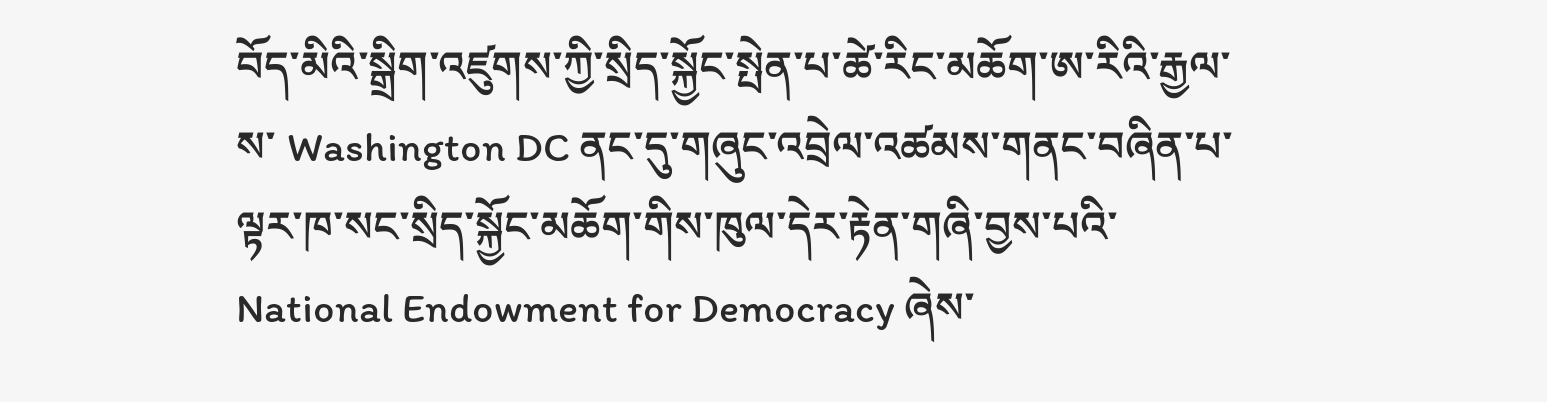བོད་མིའི་སྒྲིག་འཛུགས་ཀྱི་སྲིད་སྐྱོང་སྤེན་པ་ཚེ་རིང་མཆོག་ཨ་རིའི་རྒྱལ་ས་ Washington DC ནང་དུ་གཞུང་འབྲེལ་འཚམས་གནང་བཞིན་པ་ལྟར་ཁ་སང་སྲིད་སྐྱོང་མཆོག་གིས་ཁུལ་དེར་རྟེན་གཞི་བྱས་པའི་ National Endowment for Democracy ཞེས་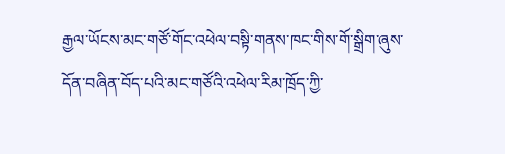རྒྱལ་ཡོངས་མང་གཙོ་གོང་འཕེལ་བསྟི་གནས་ཁང་གིས་གོ་སྒྲིག་ཞུས་དོན་བཞིན་བོད་པའི་མང་གཙོའི་འཕེལ་རིམ་ཁྲོད་ཀྱི་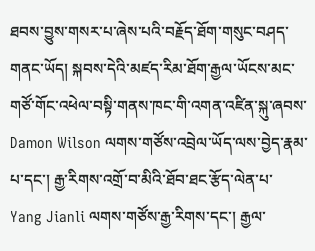ཐབས་བྱུས་གསར་པ་ཞེས་པའི་བརྗོད་ཐོག་གསུང་བཤད་གནང་ཡོད། སྐབས་དེའི་མཛད་རིམ་ཐོག་རྒྱལ་ཡོངས་མང་གཙོ་གོང་འཕེལ་བསྟི་གནས་ཁང་གི་འགན་འཛིན་སྐུ་ཞབས་ Damon Wilson ལགས་གཙོས་འབྲེལ་ཡོད་ལས་བྱེད་རྣམ་པ་དང་། རྒྱ་རིགས་འགྲོ་བ་མིའི་ཐོབ་ཐང་རྩོད་ལེན་པ་ Yang Jianli ལགས་གཙོས་རྒྱ་རིགས་དང་། རྒྱལ་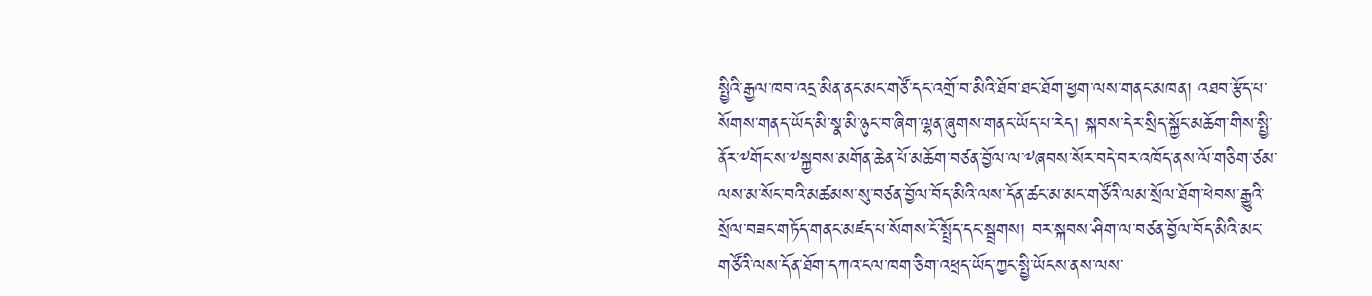སྤྱིའི་རྒྱལ་ཁབ་འདྲ་མིན་ནང་མང་གཙོ་དང་འགྲོ་བ་མིའི་ཐོབ་ཐང་ཐོག་ཕྱག་ལས་གནང་མཁན། འཐབ་རྩོད་པ་སོགས་གནད་ཡོད་མི་སྣ་མི་ཉུང་བ་ཞིག་ལྷན་ཞུགས་གནང་ཡོད་པ་རེད། སྐབས་དེར་སྲིད་སྐྱོང་མཆོག་གིས་སྤྱི་ནོར་༸གོང་ས་༸སྐྱབས་མགོན་ཆེན་པོ་མཆོག་བཙན་བྱོལ་ལ་༸ཞབས་སོར་བདེ་བར་འཁོད་ནས་ལོ་གཅིག་ཙམ་ལས་མ་སོང་བའི་མཚམས་སུ་བཙན་བྱོལ་བོད་མིའི་ལས་དོན་ཚང་མ་མང་གཙོའི་ལམ་སྲོལ་ཐོག་ཕེབས་རྒྱུའི་སྲོལ་བཟང་གཏོད་གནང་མཛད་པ་སོགས་ངོ་སྤྲོད་དང་སྦྲགས། བར་སྐབས་ཤིག་ལ་བཙན་བྱོལ་བོད་མིའི་མང་གཙོའི་ལས་དོན་ཐོག་དཀའ་ངལ་ཁག་ཅིག་འཕྲད་ཡོད་ཀྱང་སྤྱི་ཡོངས་ནས་ལས་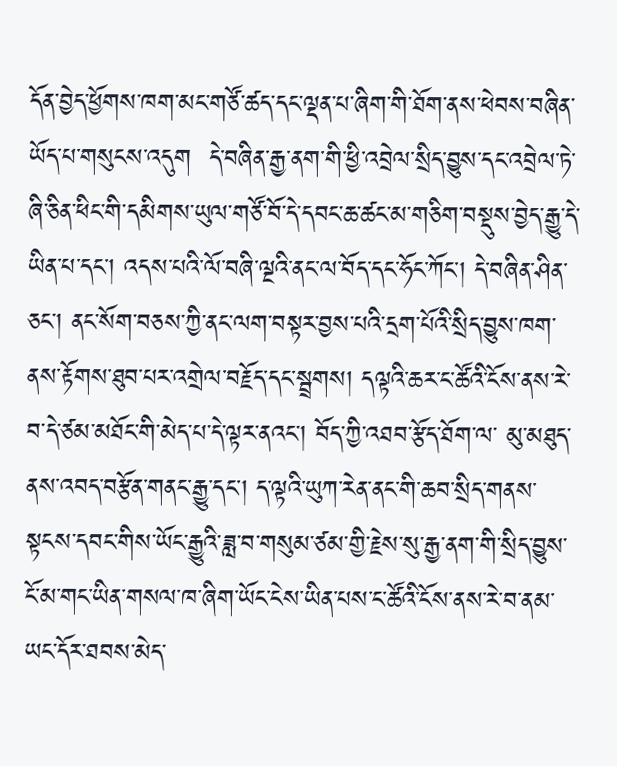དོན་བྱེད་ཕྱོགས་ཁག་མང་གཙོ་ཚད་དང་ལྡན་པ་ཞིག་གི་ཐོག་ནས་ཕེབས་བཞིན་ཡོད་པ་གསུངས་འདུག  དེ་བཞིན་རྒྱ་ནག་གི་ཕྱི་འབྲེལ་སྲིད་བྱུས་དང་འབྲེལ་ཏེ་ཞི་ཅིན་ཕིང་གི་དམིགས་ཡུལ་གཙོ་བོ་དེ་དབང་ཆ་ཚང་མ་གཅིག་བསྡུས་བྱེད་རྒྱུ་དེ་ཡིན་པ་དང་། འདས་པའི་ལོ་བཞི་ལྔའི་ནང་ལ་བོད་དང་ཧོང་ཀོང་། དེ་བཞིན་ཤིན་ཅང་། ནང་སོག་བཅས་ཀྱི་ནང་ལག་བསྟར་བྱས་པའི་དྲག་པོའི་སྲིད་བྱུས་ཁག་ནས་རྟོགས་ཐུབ་པར་འགྲེལ་བརྗོད་དང་སྦྲགས། དལྟའི་ཆར་ང་ཚོའི་ངོས་ནས་རེ་བ་དེ་ཙམ་མཐོང་གི་མེད་པ་དེ་ལྟར་ནའང་། བོད་ཀྱི་འཐབ་རྩོད་ཐོག་ལ་ མུ་མཐུད་ནས་འབད་བརྩོན་གནང་རྒྱུ་དང་། ད་ལྟའི་ཡུཀ་རེན་ནང་གི་ཆབ་སྲིད་གནས་སྟངས་དབང་གིས་ཡོང་རྒྱུའི་ཟླ་བ་གསུམ་ཙམ་གྱི་རྗེས་སུ་རྒྱ་ནག་གི་སྲིད་བྱུས་ངོ་མ་གང་ཡིན་གསལ་ཁ་ཞིག་ཡོང་ངེས་ཡིན་པས་ང་ཚོའི་ངོས་ནས་རེ་བ་ནམ་ཡང་དོར་ཐབས་མེད་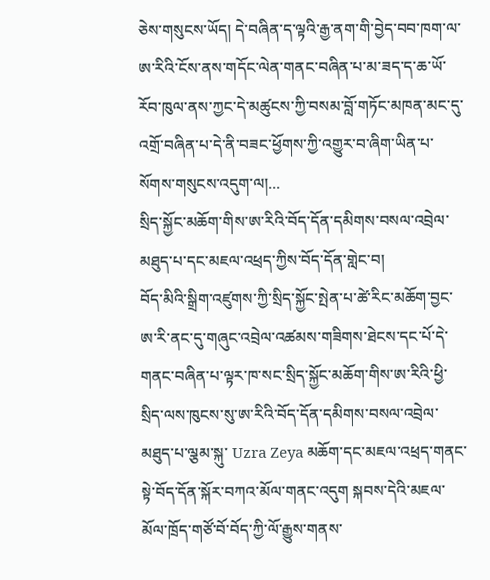ཅེས་གསུངས་ཡོད། དེ་བཞིན་ད་ལྟའི་རྒྱ་ནག་གི་བྱེད་བབ་ཁག་ལ་ཨ་རིའི་ངོས་ནས་གདོང་ལེན་གནང་བཞིན་པ་མ་ཟད་ད་ཆ་ཡོ་རོབ་ཁུལ་ནས་ཀྱང་དེ་མཚུངས་ཀྱི་བསམ་བློ་གཏོང་མཁན་མང་དུ་འགྲོ་བཞིན་པ་དེ་ནི་བཟང་ཕྱོགས་ཀྱི་འགྱུར་བ་ཞིག་ཡིན་པ་སོགས་གསུངས་འདུག་ལ།...
སྲིད་སྐྱོང་མཆོག་གིས་ཨ་རིའི་བོད་དོན་དམིགས་བསལ་འབྲེལ་མཐུད་པ་དང་མཇལ་འཕྲད་ཀྱིས་བོད་དོན་གླེང་བ།
བོད་མིའི་སྒྲིག་འཛུགས་ཀྱི་སྲིད་སྐྱོང་སྤེན་པ་ཚེ་རིང་མཆོག་བྱང་ཨ་རི་ནང་དུ་གཞུང་འབྲེལ་འཚམས་གཟིགས་ཐེངས་དང་པོ་དེ་གནང་བཞིན་པ་ལྟར་ཁ་སང་སྲིད་སྐྱོང་མཆོག་གིས་ཨ་རིའི་ཕྱི་སྲིད་ལས་ཁུངས་སུ་ཨ་རིའི་བོད་དོན་དམིགས་བསལ་འབྲེལ་མཐུད་པ་ལྕམ་སྐུ་ Uzra Zeya མཆོག་དང་མཇལ་འཕྲད་གནང་སྟེ་བོད་དོན་སྐོར་བཀའ་མོལ་གནང་འདུག སྐབས་དེའི་མཇལ་མོལ་ཁྲོད་གཙོ་བོ་བོད་ཀྱི་ལོ་རྒྱུས་གནས་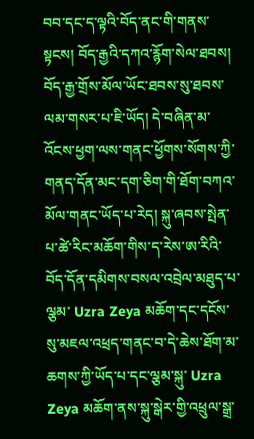བབ་དང་ད་ལྟའི་བོད་ནང་གི་གནས་སྟངས། བོད་རྒྱའི་དཀའ་རྙོག་སེལ་ཐབས། བོད་རྒྱ་གྲོས་མོལ་ཡོང་ཐབས་སུ་ཐབས་ལམ་གསར་པ་ཇི་ཡོད། དེ་བཞིན་མ་འོངས་ཕྱག་ལས་གནང་ཕྱོགས་སོགས་ཀྱི་གནད་དོན་མང་དག་ཅིག་གི་ཐོག་བཀའ་མོལ་གནང་ཡོད་པ་རེད། སྐུ་ཞབས་སྤེན་པ་ཚེ་རིང་མཆོག་གིས་ད་རེས་ཨ་རིའི་བོད་དོན་དམིགས་བསལ་འབྲེལ་མཐུད་པ་ལྕམ་ Uzra Zeya མཆོག་དང་དངོས་སུ་མཇལ་འཕྲད་གནང་བ་དེ་ཆེས་ཐོག་མ་ཆགས་ཀྱི་ཡོད་པ་དང་ལྕམ་སྐུ་ Uzra Zeya མཆོག་ནས་སྐུ་སྒེར་གྱི་འཕྲུལ་སྒྲ་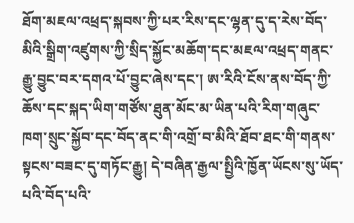ཐོག་མཇལ་འཕྲད་སྐབས་ཀྱི་པར་རིས་དང་ལྷན་དུ་ད་རེས་བོད་མིའི་སྒྲིག་འཛུགས་ཀྱི་སྲིད་སྐྱོང་མཆོག་དང་མཇལ་འཕྲད་གནང་རྒྱུ་བྱུང་བར་དགའ་པོ་བྱུང་ཞེས་དང་། ཨ་རིའི་ངོས་ནས་བོད་ཀྱི་ཆོས་དང་སྐད་ཡིག་གཙོས་ཐུན་མོང་མ་ཡིན་པའི་རིག་གཞུང་ཁག་སྲུང་སྐྱོབ་དང་བོད་ནང་གི་འགྲོ་བ་མིའི་ཐོབ་ཐང་གི་གནས་སྟངས་བཟང་དུ་གཏོང་རྒྱུ། དེ་བཞིན་རྒྱལ་སྤྱིའི་ཁྱོན་ཡོངས་སུ་ཡོད་པའི་བོད་པའི་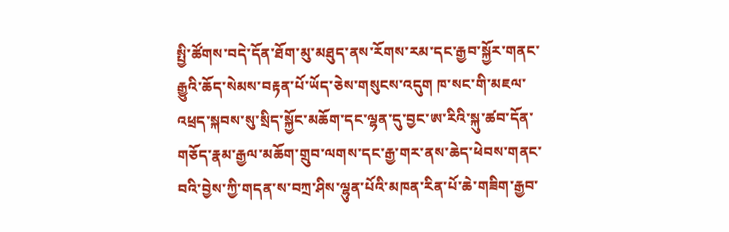སྤྱི་ཚོགས་བདེ་དོན་ཐོག་མུ་མཐུད་ནས་རོགས་རམ་དང་རྒྱབ་སྐྱོར་གནང་རྒྱུའི་ཆོད་སེམས་བརྟན་པོ་ཡོད་ཅེས་གསུངས་འདུག ཁ་སང་གི་མཇལ་འཕྲད་སྐབས་སུ་སྲིད་སྐྱོང་མཆོག་དང་ལྷན་དུ་བྱང་ཨ་རིའི་སྐུ་ཚབ་དོན་གཅོད་རྣམ་རྒྱལ་མཆོག་གྲུབ་ལགས་དང་རྒྱ་གར་ནས་ཆེད་ཕེབས་གནང་བའི་བྱེས་ཀྱི་གདན་ས་བཀྲ་ཤིས་ལྷུན་པོའི་མཁན་རིན་པོ་ཆེ་གཟིག་རྒྱབ་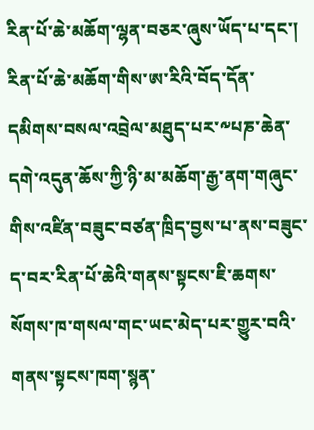རིན་པོ་ཆེ་མཆོག་ལྷན་བཅར་ཞུས་ཡོད་པ་དང་། རིན་པོ་ཆེ་མཆོག་གིས་ཨ་རིའི་བོད་དོན་དམིགས་བསལ་འབྲེལ་མཐུད་པར་༸པཎ་ཆེན་དགེ་འདུན་ཆོས་ཀྱི་ཉི་མ་མཆོག་རྒྱ་ནག་གཞུང་གིས་འཛིན་བཟུང་བཙན་ཁྲིད་བྱས་པ་ནས་བཟུང་ད་བར་རིན་པོ་ཆེའི་གནས་སྟངས་ཇི་ཆགས་སོགས་ཁ་གསལ་གང་ཡང་མེད་པར་གྱུར་བའི་གནས་སྟངས་ཁག་སྙན་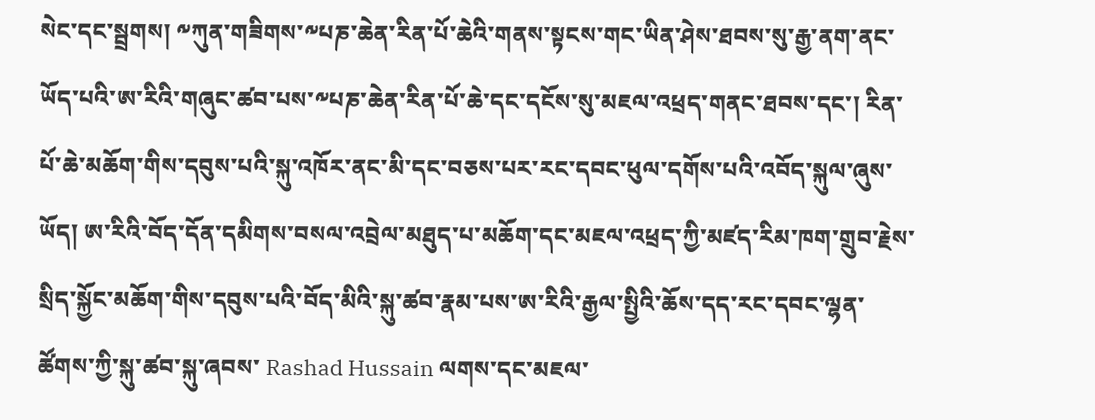སེང་དང་སྦྲགས། ༸ཀུན་གཟིགས་༸པཎ་ཆེན་རིན་པོ་ཆེའི་གནས་སྟངས་གང་ཡིན་ཤེས་ཐབས་སུ་རྒྱ་ནག་ནང་ཡོད་པའི་ཨ་རིའི་གཞུང་ཚབ་པས་༸པཎ་ཆེན་རིན་པོ་ཆེ་དང་དངོས་སུ་མཇལ་འཕྲད་གནང་ཐབས་དང་། རིན་པོ་ཆེ་མཆོག་གིས་དབུས་པའི་སྐུ་འཁོར་ནང་མི་དང་བཅས་པར་རང་དབང་ཕུལ་དགོས་པའི་འབོད་སྐུལ་ཞུས་ཡོད། ཨ་རིའི་བོད་དོན་དམིགས་བསལ་འབྲེལ་མཐུད་པ་མཆོག་དང་མཇལ་འཕྲད་ཀྱི་མཛད་རིམ་ཁག་གྲུབ་རྗེས་སྲིད་སྐྱོང་མཆོག་གིས་དབུས་པའི་བོད་མིའི་སྐུ་ཚབ་རྣམ་པས་ཨ་རིའི་རྒྱལ་སྤྱིའི་ཆོས་དད་རང་དབང་ལྷན་ཚོགས་ཀྱི་སྐུ་ཚབ་སྐུ་ཞབས་ Rashad Hussain ལགས་དང་མཇལ་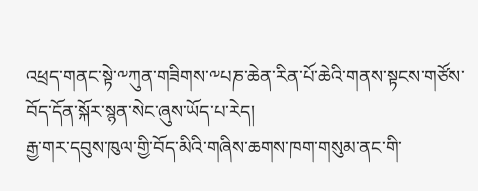འཕྲད་གནང་སྟེ་༸ཀུན་གཟིགས་༸པཎ་ཆེན་རིན་པོ་ཆེའི་གནས་སྟངས་གཙོས་བོད་དོན་སྐོར་སྙན་སེང་ཞུས་ཡོད་པ་རེད།
རྒྱ་གར་དབུས་ཁུལ་གྱི་བོད་མིའི་གཞིས་ཆགས་ཁག་གསུམ་ནང་གི་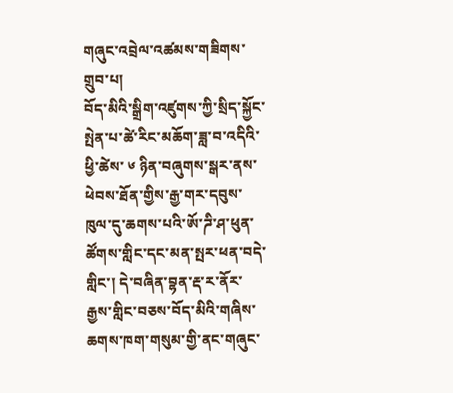གཞུང་འབྲེལ་འཚམས་གཟིགས་གྲུབ་པ།
བོད་མིའི་སྒྲིག་འཛུགས་ཀྱི་སྲིད་སྐྱོང་སྤེན་པ་ཚེ་རིང་མཆོག་ཟླ་བ་འདིའི་ཕྱི་ཚེས་ ༦ ཉིན་བཞུགས་སྒར་ནས་ཕེབས་ཐོན་གྱིས་རྒྱ་གར་དབུས་ཁུལ་དུ་ཆགས་པའི་ཨོ་ཌི་ཤ་ཕུན་ཚོགས་གླིང་དང་མན་སྤར་ཕན་བདེ་གླིང་། དེ་བཞིན་བྷན་རྡ་ར་ནོར་རྒྱས་གླིང་བཅས་བོད་མིའི་གཞིས་ཆགས་ཁག་གསུམ་གྱི་ནང་གཞུང་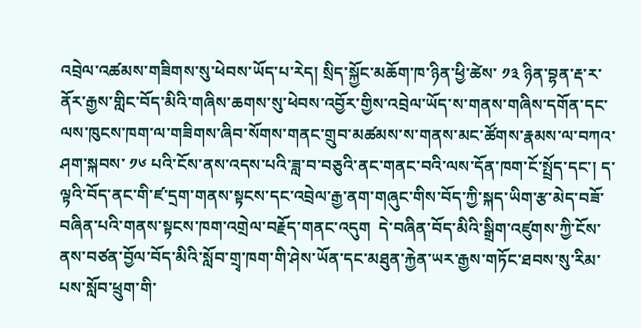འབྲེལ་འཚམས་གཟིགས་སུ་ཕེབས་ཡོད་པ་རེད། སྲིད་སྐྱོང་མཆོག་ཁ་ཉིན་ཕྱི་ཚེས་ ༡༣ ཉིན་བྷན་རྡ་ར་ནོར་རྒྱས་གླིང་བོད་མིའི་གཞིས་ཆགས་སུ་ཕེབས་འབྱོར་གྱིས་འབྲེལ་ཡོད་ས་གནས་གཞིས་དགོན་དང་ལས་ཁུངས་ཁག་ལ་གཟིགས་ཞིབ་སོགས་གནང་གྲུབ་མཚམས་ས་གནས་མང་ཚོགས་རྣམས་ལ་བཀའ་ཤག་སྐབས་ ༡༦ པའི་ངོས་ནས་འདས་པའི་ཟླ་བ་བཅུའི་ནང་གནང་བའི་ལས་དོན་ཁག་ངོ་སྤྲོད་དང་། ད་ལྟའི་བོད་ནང་གི་ཛ་དྲག་གནས་སྟངས་དང་འབྲེལ་རྒྱ་ནག་གཞུང་གིས་བོད་ཀྱི་སྐད་ཡིག་རྩ་མེད་བཟོ་བཞིན་པའི་གནས་སྟངས་ཁག་འགྲེལ་བརྗོད་གནང་འདུག  དེ་བཞིན་བོད་མིའི་སྒྲིག་འཛུགས་ཀྱི་ངོས་ནས་བཙན་བྱོལ་བོད་མིའི་སློབ་གྲྭ་ཁག་གི་ཤེས་ཡོན་དང་མཐུན་རྐྱེན་ཡར་རྒྱས་གཏོང་ཐབས་སུ་རིམ་པས་སློབ་ཕྲུག་གི་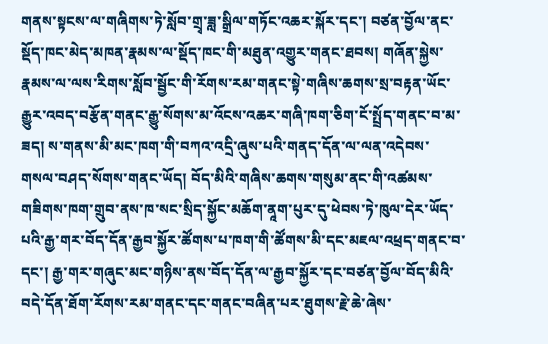གནས་སྟངས་ལ་གཞིགས་ཏེ་སློབ་གྲྭ་ཟླ་སྒྲིལ་གཏོང་འཆར་སྐོར་དང་། བཙན་བྱོལ་ནང་སྡོད་ཁང་མེད་མཁན་རྣམས་ལ་སྡོད་ཁང་གི་མཐུན་འགྱུར་གནང་ཐབས། གཞོན་སྐྱེས་རྣམས་ལ་ལས་རིགས་སློབ་སྦྱོང་གི་རོགས་རམ་གནང་སྟེ་གཞིས་ཆགས་སྲ་བརྟན་ཡོང་རྒྱུར་འབད་བརྩོན་གནང་རྒྱུ་སོགས་མ་འོངས་འཆར་གཞི་ཁག་ཅིག་ངོ་སྤྲོད་གནང་བ་མ་ཟད། ས་གནས་མི་མང་ཁག་གི་བཀའ་འདྲི་ཞུས་པའི་གནད་དོན་ལ་ལན་འདེབས་གསལ་བཤད་སོགས་གནང་ཡོད། བོད་མིའི་གཞིས་ཆགས་གསུམ་ནང་གི་འཚམས་གཟིགས་ཁག་གྲུབ་ནས་ཁ་སང་སྲིད་སྐྱོང་མཆོག་ནཱག་པུར་དུ་ཕེབས་ཏེ་ཁུལ་དེར་ཡོད་པའི་རྒྱ་གར་བོད་དོན་རྒྱབ་སྐྱོར་ཚོགས་པ་ཁག་གི་ཚོགས་མི་དང་མཇལ་འཕྲད་གནང་བ་དང་། རྒྱ་གར་གཞུང་མང་གཉིས་ནས་བོད་དོན་ལ་རྒྱབ་སྐྱོར་དང་བཙན་བྱོལ་བོད་མིའི་བདེ་དོན་ཐོག་རོགས་རམ་གནང་དང་གནང་བཞིན་པར་ཐུགས་རྗེ་ཆེ་ཞེས་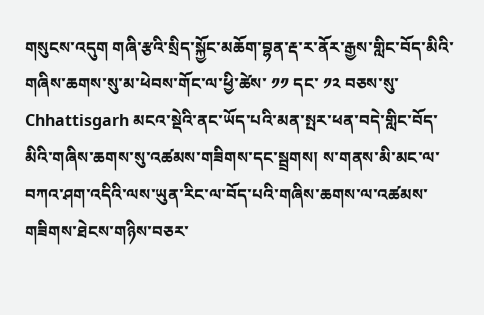གསུངས་འདུག གཞི་རྩའི་སྲིད་སྐྱོང་མཆོག་བྷན་རྡ་ར་ནོར་རྒྱས་གླིང་བོད་མིའི་གཞིས་ཆགས་སུ་མ་ཕེབས་གོང་ལ་ཕྱི་ཚེས་ ༡༡ དང་ ༡༢ བཅས་སུ་ Chhattisgarh མངའ་སྡེའི་ནང་ཡོད་པའི་མན་སྤར་ཕན་བདེ་གླིང་བོད་མིའི་གཞིས་ཆགས་སུ་འཚམས་གཟིགས་དང་སྦྲགས། ས་གནས་མི་མང་ལ་བཀའ་ཤག་འདིའི་ལས་ཡུན་རིང་ལ་བོད་པའི་གཞིས་ཆགས་ལ་འཚམས་གཟིགས་ཐེངས་གཉིས་བཅར་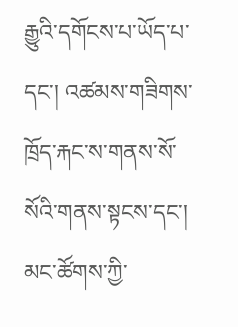རྒྱུའི་དགོངས་པ་ཡོད་པ་དང་། འཚམས་གཟིགས་ཁྲོད་རྐང་ས་གནས་སོ་སོའི་གནས་སྟངས་དང་། མང་ཚོགས་ཀྱི་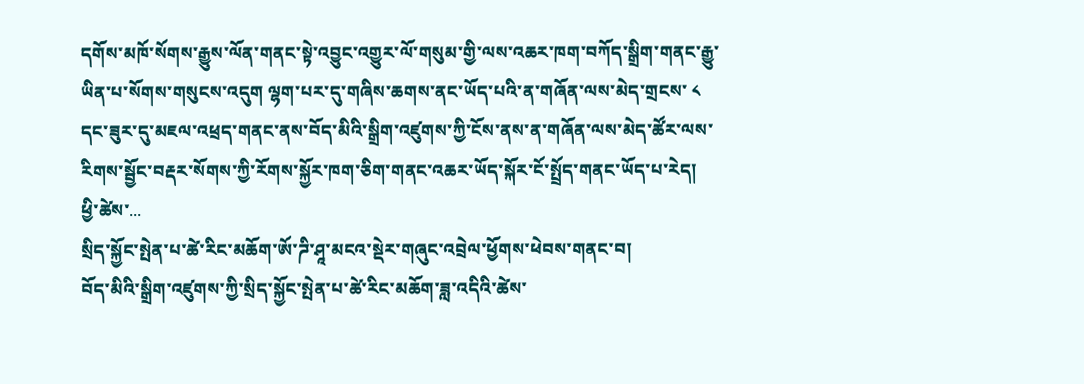དགོས་མཁོ་སོགས་རྒྱུས་ལོན་གནང་སྟེ་འབྱུང་འགྱུར་ལོ་གསུམ་གྱི་ལས་འཆར་ཁག་བཀོད་སྒྲིག་གནང་རྒྱུ་ཡིན་པ་སོགས་གསུངས་འདུག ལྷག་པར་དུ་གཞིས་ཆགས་ནང་ཡོད་པའི་ན་གཞོན་ལས་མེད་གྲངས་ ༨ དང་ཟུར་དུ་མཇལ་འཕྲད་གནང་ནས་བོད་མིའི་སྒྲིག་འཛུགས་ཀྱི་ངོས་ནས་ན་གཞོན་ལས་མེད་ཚོར་ལས་རིགས་སྦྱོང་བརྡར་སོགས་ཀྱི་རོགས་སྐྱོར་ཁག་ཅིག་གནང་འཆར་ཡོད་སྐོར་ངོ་སྤྲོད་གནང་ཡོད་པ་རེད།   ཕྱི་ཚེས་...
སྲིད་སྐྱོང་སྤེན་པ་ཚེ་རིང་མཆོག་ཨོ་ཌི་ཤཱ་མངའ་སྡེར་གཞུང་འབྲེལ་ཕྱོགས་ཕེབས་གནང་བ།
བོད་མིའི་སྒྲིག་འཛུགས་ཀྱི་སྲིད་སྐྱོང་སྤེན་པ་ཚེ་རིང་མཆོག་ཟླ་འདིའི་ཚེས་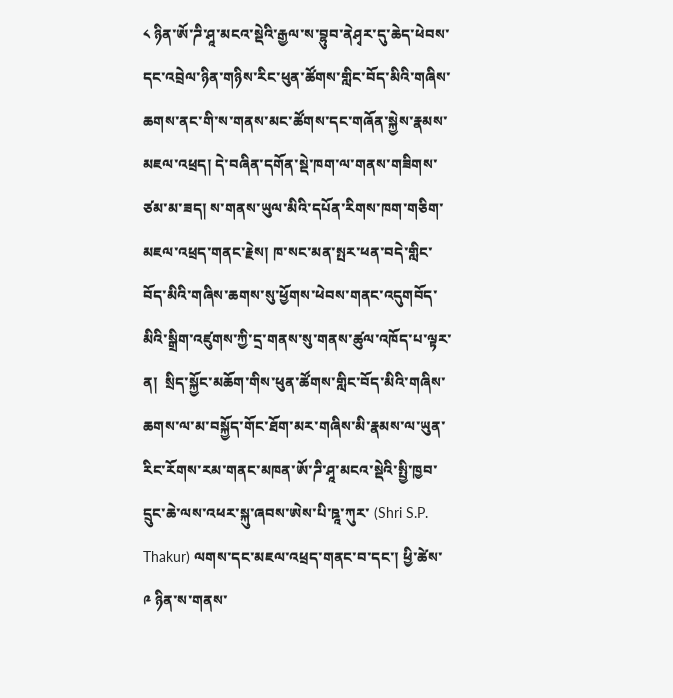༨ ཉིན་ཨོ་ཌི་ཤཱ་མངའ་སྡེའི་རྒྱལ་ས་བྷུབ་ནེཤྭར་དུ་ཆེད་ཕེབས་དང་འབྲེལ་ཉིན་གཉིས་རིང་ཕུན་ཚོགས་གླིང་བོད་མིའི་གཞིས་ཆགས་ནང་གི་ས་གནས་མང་ཚོགས་དང་གཞོན་སྐྱེས་རྣམས་མཇལ་འཕྲད། དེ་བཞིན་དགོན་སྡེ་ཁག་ལ་གནས་གཟིགས་ཙམ་མ་ཟད། ས་གནས་ཡུལ་མིའི་དཔོན་རིགས་ཁག་གཅིག་མཇལ་འཕྲད་གནང་རྗེས། ཁ་སང་མན་སྤར་ཕན་བདེ་གླིང་བོད་མིའི་གཞིས་ཆགས་སུ་ཕྱོགས་ཕེབས་གནང་འདུགབོད་མིའི་སྒྲིག་འཛུགས་ཀྱི་དྲ་གནས་སུ་གནས་ཚུལ་འཁོད་པ་ལྟར་ན།  སྲིད་སྐྱོང་མཆོག་གིས་ཕུན་ཚོགས་གླིང་བོད་མིའི་གཞིས་ཆགས་ལ་མ་བསྐྱོད་གོང་ཐོག་མར་གཞིས་མི་རྣམས་ལ་ཡུན་རིང་རོགས་རམ་གནང་མཁན་ཨོ་ཌི་ཤཱ་མངའ་སྡེའི་སྤྱི་ཁྱབ་དྲུང་ཆེ་ལས་འཕར་སྐུ་ཞབས་ཨེས་པི་ཋཱ་ཀུར་ (Shri S.P. Thakur) ལགས་དང་མཇལ་འཕྲད་གནང་བ་དང་། ཕྱི་ཚེས་ ༩ ཉིན་ས་གནས་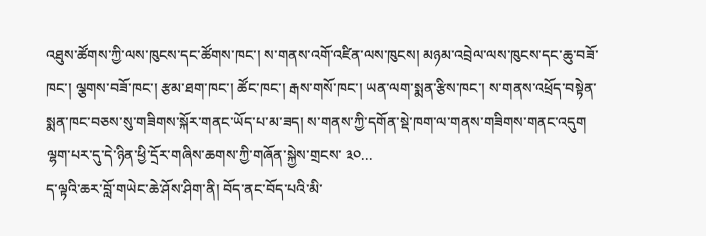འཐུས་ཚོགས་ཀྱི་ལས་ཁུངས་དང་ཚོགས་ཁང་། ས་གནས་འགོ་འཛིན་ལས་ཁུངས། མཉམ་འབྲེལ་ལས་ཁུངས་དང་ཆུ་བཟོ་ཁང་། ལྕགས་བཟོ་ཁང་། རྩམ་ཐག་ཁང་། ཚོང་ཁང་། རྒས་གསོ་ཁང་། ཡན་ལག་སྨན་རྩིས་ཁང་། ས་གནས་འཕྲོད་བསྟེན་སྨན་ཁང་བཅས་སུ་གཟིགས་སྐོར་གནང་ཡོད་པ་མ་ཟད། ས་གནས་ཀྱི་དགོན་སྡེ་ཁག་ལ་གནས་གཟིགས་གནང་འདུག ལྷག་པར་དུ་དེ་ཉིན་ཕྱི་དྲོར་གཞིས་ཆགས་ཀྱི་གཞོན་སྐྱེས་གྲངས་ ༣༠...
ད་ལྟའི་ཆར་བློ་གཡེང་ཆེ་ཤོས་ཤིག་ནི། བོད་ནང་བོད་པའི་མི་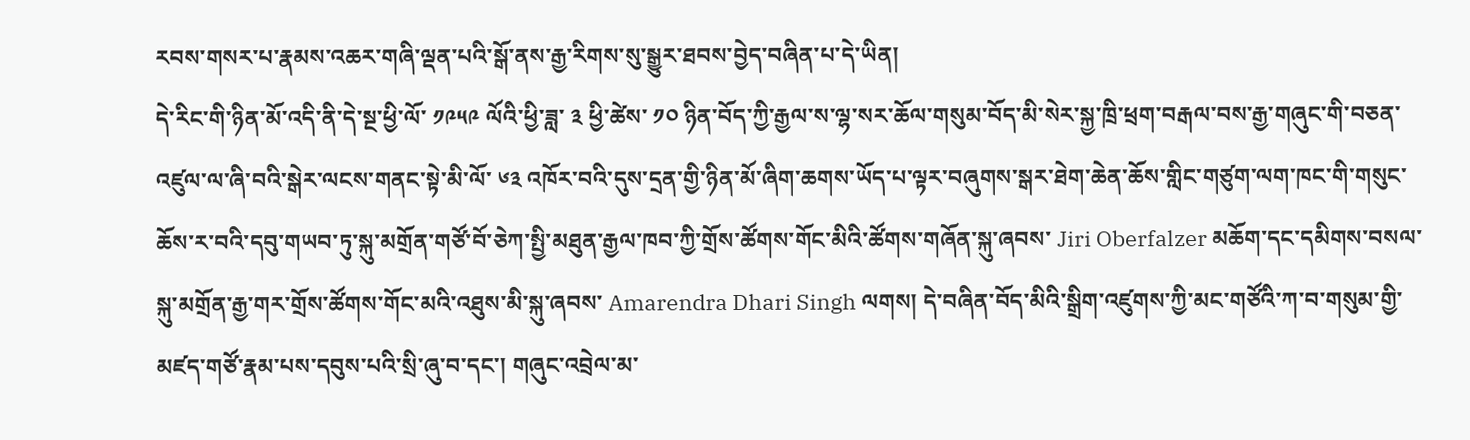རབས་གསར་པ་རྣམས་འཆར་གཞི་ལྡན་པའི་སྒོ་ནས་རྒྱ་རིགས་སུ་སྒྱུར་ཐབས་བྱེད་བཞིན་པ་དེ་ཡིན།
དེ་རིང་གི་ཉིན་མོ་འདི་ནི་དེ་སྔ་ཕྱི་ལོ་ ༡༩༥༩ ལོའི་ཕྱི་ཟླ་ ༣ ཕྱི་ཚེས་ ༡༠ ཉིན་བོད་ཀྱི་རྒྱལ་ས་ལྷ་སར་ཆོལ་གསུམ་བོད་མི་སེར་སྐྱ་ཁྲི་ཕྲག་བརྒལ་བས་རྒྱ་གཞུང་གི་བཅན་འཛུལ་ལ་ཞི་བའི་སྒེར་ལངས་གནང་སྟེ་མི་ལོ་ ༦༣ འཁོར་བའི་དུས་དྲན་གྱི་ཉིན་མོ་ཞིག་ཆགས་ཡོད་པ་ལྟར་བཞུགས་སྒར་ཐེག་ཆེན་ཆོས་གླིང་གཙུག་ལག་ཁང་གི་གསུང་ཆོས་ར་བའི་དབུ་གཡབ་ཏུ་སྐུ་མགྲོན་གཙོ་བོ་ཅེཀ་སྤྱི་མཐུན་རྒྱལ་ཁབ་ཀྱི་གྲོས་ཚོགས་གོང་མིའི་ཚོགས་གཞོན་སྐུ་ཞབས་ Jiri Oberfalzer མཆོག་དང་དམིགས་བསལ་སྐུ་མགྲོན་རྒྱ་གར་གྲོས་ཚོགས་གོང་མའི་འཐུས་མི་སྐུ་ཞབས་ Amarendra Dhari Singh ལགས། དེ་བཞིན་བོད་མིའི་སྒྲིག་འཛུགས་ཀྱི་མང་གཙོའི་ཀ་བ་གསུམ་གྱི་མཛད་གཙོ་རྣམ་པས་དབུས་པའི་སྲི་ཞུ་བ་དང་། གཞུང་འབྲེལ་མ་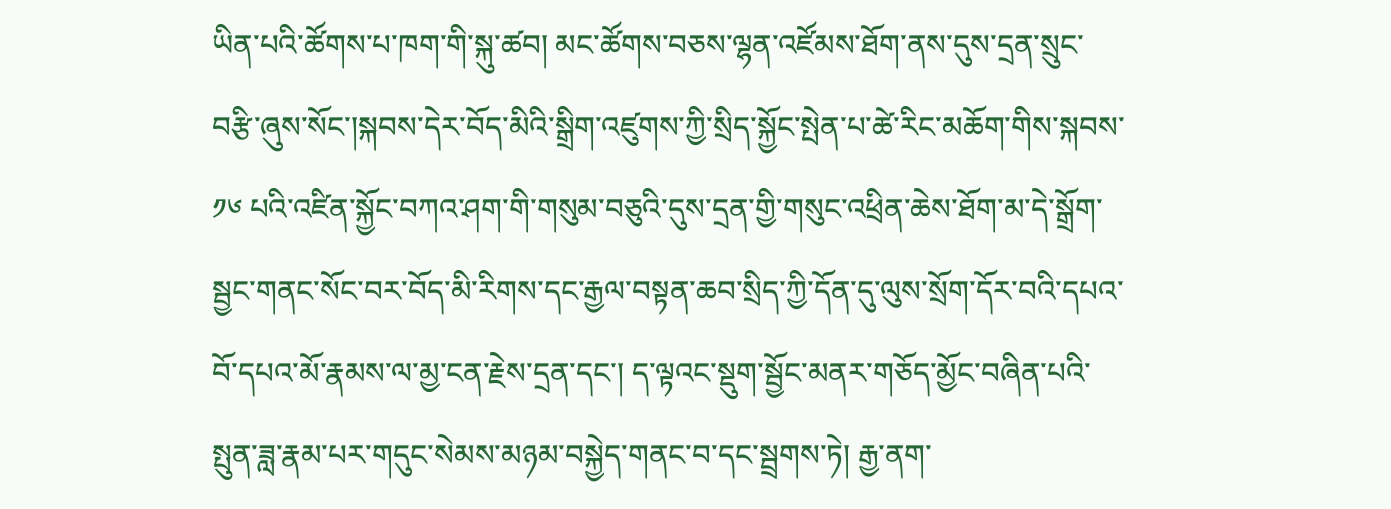ཡིན་པའི་ཚོགས་པ་ཁག་གི་སྐུ་ཚབ། མང་ཚོགས་བཅས་ལྷན་འཛོམས་ཐོག་ནས་དུས་དྲན་སྲུང་བརྩི་ཞུས་སོང་།སྐབས་དེར་བོད་མིའི་སྒྲིག་འཛུགས་ཀྱི་སྲིད་སྐྱོང་སྤེན་པ་ཚེ་རིང་མཆོག་གིས་སྐབས་ ༡༦ པའི་འཛིན་སྐྱོང་བཀའ་ཤག་གི་གསུམ་བཅུའི་དུས་དྲན་གྱི་གསུང་འཕྲིན་ཆེས་ཐོག་མ་དེ་སྒྲོག་སྦྱང་གནང་སོང་བར་བོད་མི་རིགས་དང་རྒྱལ་བསྟན་ཆབ་སྲིད་ཀྱི་དོན་དུ་ལུས་སྲོག་དོར་བའི་དཔའ་བོ་དཔའ་མོ་རྣམས་ལ་མྱ་ངན་རྗེས་དྲན་དང་། ད་ལྟའང་སྡུག་སྦྱོང་མནར་གཅོད་མྱོང་བཞིན་པའི་སྤུན་ཟླ་རྣམ་པར་གདུང་སེམས་མཉམ་བསྐྱེད་གནང་བ་དང་སྦྲགས་ཏེ། རྒྱ་ནག་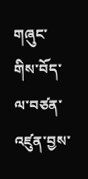གཞུང་གིས་བོད་ལ་བཙན་འཛུན་བྱས་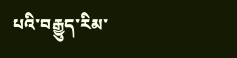པའི་བརྒྱུད་རིམ་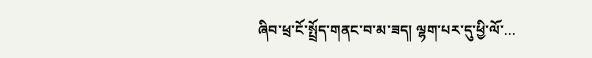ཞིབ་ཕྲ་ངོ་སྤྲོད་གནང་བ་མ་ཟད། ལྷག་པར་དུ་ཕྱི་ལོ་...